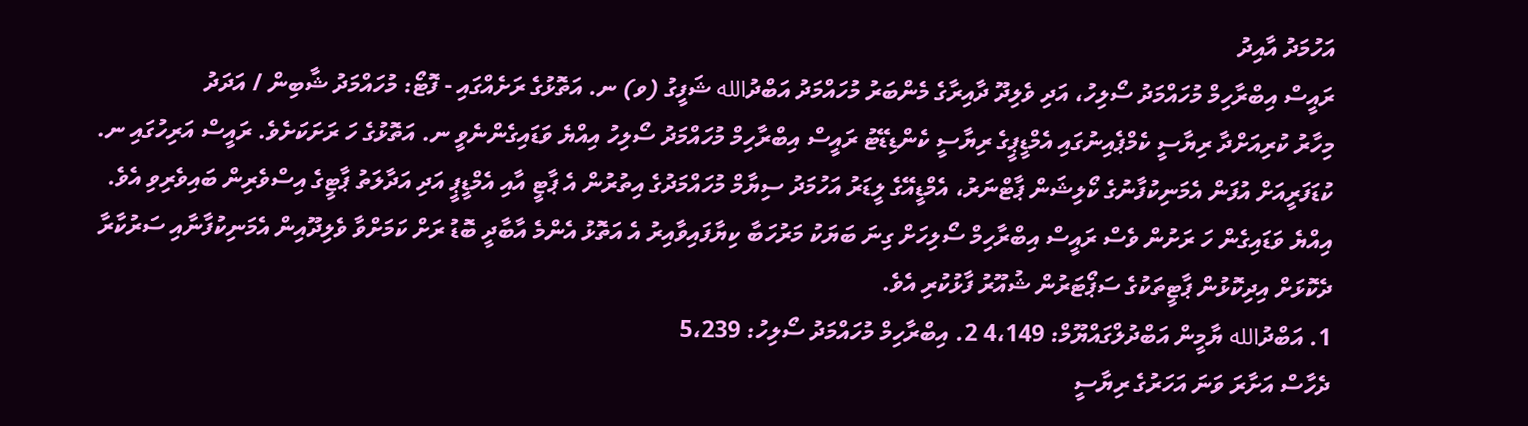އަހުމަދު އާއިދު
ރައީސް އިބްރާހިމް މުހައްމަދު ސޯލިހު، އަދި ވެލިދޫ ދާއިރާގެ މެންބަރު މުހައްމަދު އަބްދުالله ޝަފީގު (ވ) ނ. އަތޮޅުގެ ރަށެއްގައި - ފޮޓޯ: މުހައްމަދު ޝާބިން / އަދަދު
މިހާރު ކުރިއަށްދާ ރިޔާސީ ކެމްޕެއިނުގައި އެމްޑީޕީގެ ރިޔާސީ ކެންޑިޑޭޓު ރައީސް އިބްރާހިމް މުހައްމަދު ސޯލިހު އިއްޔެ ވަޑައިގެންނެވީ ނ. އަތޮޅުގެ ހަ ރަށަކަށެވެ. ރައީސް އަރިހުގައި ނ. ކުޑަފަރީއަށް އުފަން އެމަނިކުފާނުގެ ކޯލިޝަން ޕާޓްނަރު، އެމްޑީއޭގެ ލީޑަރު އަހުމަދު ސިޔާމް މުހައްމަދުގެ އިތުރުން އެ ޕާޓީ އާއި އެމްޑީޕީ އަދި އަދާލަތު ޕާޓީގެ އިސްވެރިން ބައިވެރިވި އެވެ.
އިއްޔެ ވަޑައިގެން ހަ ރަށުން ވެސް ރައީސް އިބްރާހިމް ސޯލިހަށް ގިނަ ބަޔަކު މަރުހަބާ ކިޔާފައިވާއިރު އެ އަތޮޅު އެންމެ އާބާދީ ބޮޑު ރަށް ކަމަށްވާ ވެލިދޫއިން އެމަނިކުފާނާއި ސަރުކާރާ ދެކޮޅަށް އިދިކޮޅުން ޕާޓީތަކުގެ ސަޕޯޓަރުން ޝުއޫރު ފާޅުކުރި އެވެ.
1. އަބްދުالله ޔާމީން އަބްދުލްގައްޔޫމް: 4،149 2. އިބްރާހިމް މުހައްމަދު ސޯލިހު: 5،239
ދެހާސް އަށާރަ ވަނަ އަހަރުގެ ރިޔާސީ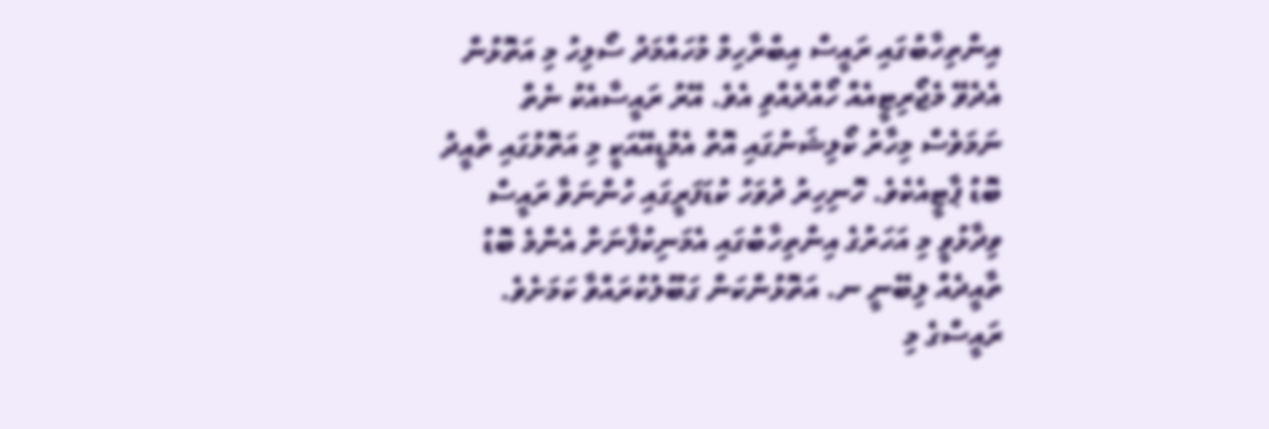އިންތިހާބުގައި ރައީސް އިބްރާހިމް މުހައްމަދު ސޯލިހު މި އަތޮޅުން އެދެވޭ މެޖޯރިޓީއެއް ހޯއްދެއްވި އެވެ. އޭރު ރައީސާއެކު ނެތް ނަމަވެސް މިހާރު ކޯލިޝަނުގައި އޮތް އެމްޑީއޭއަކީ މި އަތޮޅުގައި ތާއީދު ބޮޑު ޕާޓީއެކެވެ. ހޮނިހިރު ދުވަހު ކުޑަފަރީގައި ހުންނަވާ ރައީސް ވިދާޅުވީ މި އަހަރުގެ އިންތިހާބުގައި އެމަނިކުފާނަށް އެންމެ ބޮޑު ތާއީދެއް ލިބޭނީ ނ. އަތޮޅުންކަން ގަބޫލުކުރައްވާ ކަމަށެވެ.
ރައީސްގެ މި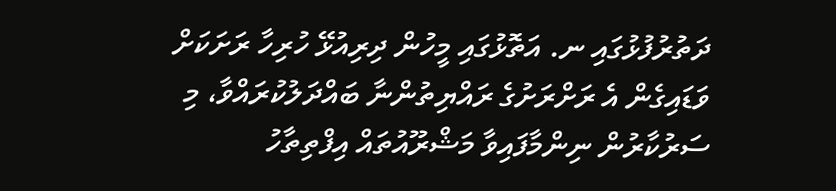ދަތުރުފުޅުގައި ނ. އަތޮޅުގައި މީހުން ދިރިއުޅޭ ހުރިހާ ރަށަކަށް ވަޑައިގެން އެ ރަށްރަށުގެ ރައްޔިތުންނާ ބައްދަލުކުރައްވާ، މި ސަރުކާރުން ނިންމާފައިވާ މަޝްރޫއުތައް އިފްތިތާހު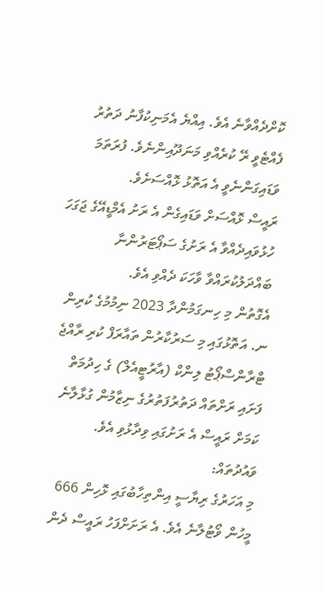ކޮށްދެއްވާނެ އެވެ. އިއްޔެ އެމަނިކުފާނު ދަތުރު ފެއްޓެވީ ރޭ ކުރެއްވި މަނަދޫއިންނެވެ. ފުރަތަމަ ވަޑައިގަންނެވީ އެ އަތޮޅު ޅޮއްސަށެވެ.
ރައީސް ޅޮއްސަށް ވަޑައިގެން އެ ރަށު އެމްޑީއޭގެ ޖަގަހަ ހުޅުވައިދެއްވާ އެ ރަށުގެ ސަޕޯޓަރުންނާ ބައްދަލުކުރައްވާ ވާހަކަ ދެއްވި އެވެ.
އެގޮތުން މި ހިނގަމުންދާ 2023 ނިމުމުގެ ކުރިން ނ. އަތޮޅުގައި މި ސަރުކާރުން ތައާރަފް ކުރި ރާއްޖެ ޓްރާންސްޕޯޓު ލިންކް (އާރުޓީއެލް) ގެ ހިދުމަތް ފަށައި ރަށްތައް ދަތުރުފަތުރުގެ ނިޒާމުން ގުޅާލާނެ ކަމަށް ރައީސް އެ ރަށުގައި ވިދާޅުވި އެވެ.
ވައުދުތައް:
މި އަހަރުގެ ރިޔާސީ އިންތިހާބުގައި ޅޮހިން 666 މީހުން ވޯޓުލާނެ އެވެ. އެ ރަށަށްފަހު ރައީސް ދެން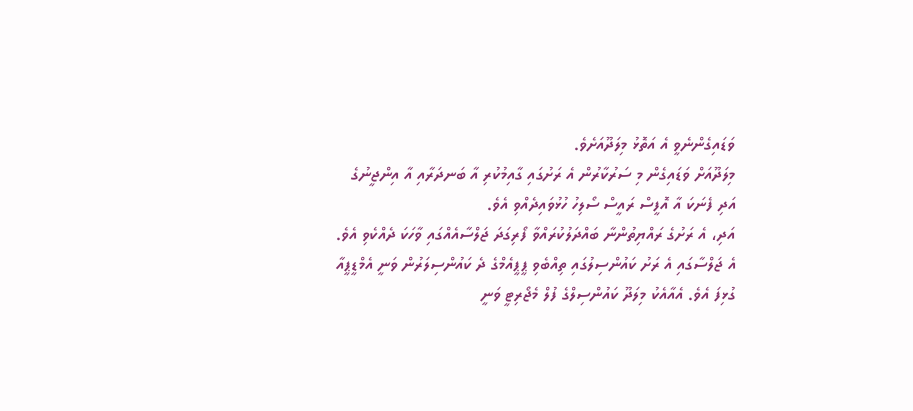ވަޑައިގެންނެވީ އެ އަތޮޅު މިލަދޫއަށެވެ.
މިލަދޫއަށް ވަޑައިގެން މި ސަރުކާރުން އެ ރަށުގައި ގާއިމުކުރި އާ ބަނދަރާއި އާ އިންޖީނުގެ އަދި ފެނަކަ އާ އޮފީސް ރައީސް ސޯލިހު ހުޅުވައިދެއްވި އެވެ.
އަދި، އެ ރަށުގެ ރައްޔިތުންނާ ބައްދަލުކުރައްވާ ފޯރިގަދަ ޖަލްސާއެއްގައި ވާހަކަ ދެއްކެވި އެވެ. އެ ޖަލްސާގައި އެ ރަށު ކައުންސިލުގައި ތިއްބެވި ޕީޕީއެމްގެ ދެ ކައުންސިލަރުން ވަނީ އެމްޑީޕީއާ ގުޅިފަ އެވެ. އެއާއެކު މިލަދޫ ކައުންސިލްގެ ފުލް މެޖޯރިޓީ ވަނީ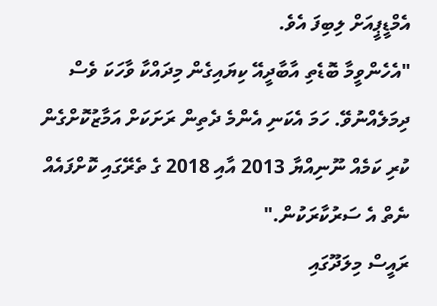އެމްޑީޕީއަށް ލިބިފަ އެވެ.
"އެހެންވީމާ ބޮޑެތި އާބާދީއޭ ކިޔައިގެން މިދައްކާ ވާހަކަ ވެސް ދިމަލެއްނުވޭ. ހަމަ އެކަނި އެންމެ ދެތިން ރަށަކަށް އަމާޒުކޮށްގެން ކުރި ކަމެއް ނޫނިއްޔާ 2013 އާއި 2018 ގެ ތެރޭގައި ކޮށްފައެއް ނެތް އެ ސަރުކާރަކުން."
ރައީސް މިލަދޫގައި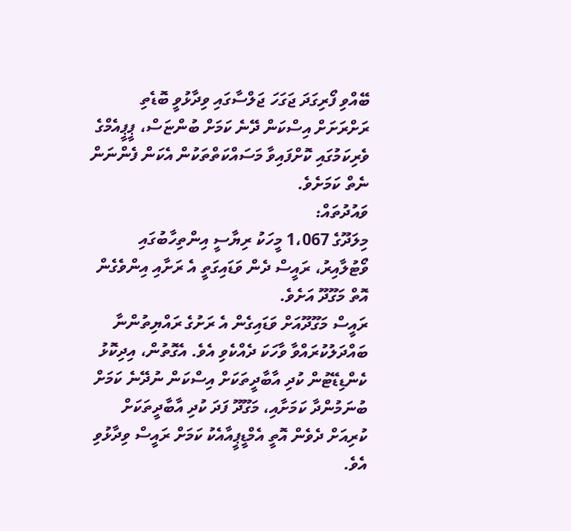ބޭއްވި ފޯރިގަދަ ޖަގަހަ ޖަލްސާގައި ވިދާޅުވީ ބޮޑެތި ރަށްރަށަށް އިސްކަން ދޭނެ ކަމަށް ބުންޏަސް، ޕީޕީއެމްގެ ވެރިކަމުގައި ކޮށްފައިވާ މަސައްކަތްތަކުން އެކަން ފެންނަން ނެތް ކަމަށެވެ.
ވައުދުތައް:
މިލަދޫގެ 1،067 މީހަކު ރިޔާސީ އިންތިހާބުގައި ވޯޓުލާއިރު، ރައީސް ދެން ވަޑައިގަތީ އެ ރަށާއި އިންވެގެން އޮތް މަގޫދޫ އަށެވެ.
ރައީސް މަގޫދޫއަށް ވަޑައިގެން އެ ރަށުގެ ރައްޔިތުންނާ ބައްދަލުކުރައްވާ ވާހަކަ ދެއްކެވި އެވެ. އެގޮތުން، އިދިކޮޅު ކެންޑިޑޭޓުން ކުދި އާބާދީތަކަށް އިސްކަން ނުދޭނެ ކަމަށް ބުނަމުންދާ ކަމަށާއި، މަގޫދޫ ފަދަ ކުދި އާބާދީތަކަށް ކުރިއަށް ދެވެން އޮތީ އެމްޑީޕީއާއެކު ކަމަށް ރައީސް ވިދާޅުވި އެވެ.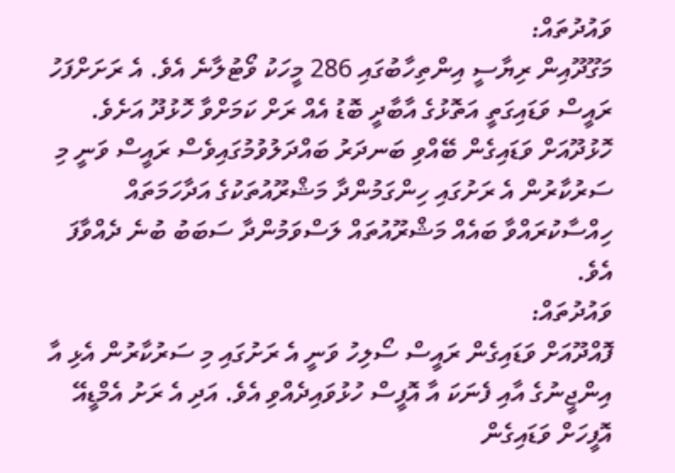ވައުދުތައް:
މަގޫދޫއިން ރިޔާސީ އިންތިހާބުގައި 286 މީހަކު ވޯޓުލާނެ އެވެ. އެ ރަށަށްފަހު ރައީސް ވަޑައިގަތީ އަތޮޅުގެ އާބާދީ ބޮޑު އެއް ރަށް ކަމަށްވާ ހޮޅުދޫ އަށެވެ.
ހޮޅުދޫއަށް ވަޑައިގެން ބޭއްވި ބަނދަރު ބައްދަލުވުމުގައިވެސް ރައީސް ވަނީ މި ސަރުކާރުން އެ ރަށުގައި ހިންގަމުންދާ މަޝްރޫއުތަކުގެ އަދާހަމަތައް ހިއްސާކުރައްވާ ބައެއް މަޝްރޫއުތައް ލަސްވަމުންދާ ސަބަބު ބުނެ ދެއްވާފަ އެވެ.
ވައުދުތައް:
ފޮއްދޫއަށް ވަޑައިގެން ރައީސް ސޯލިހު ވަނީ އެ ރަށުގައި މި ސަރުކާރުން އެޅި އާ އިންޖީނުގެ އާއި ފެނަކަ އާ އޮފީސް ހުޅުވައިދެއްވި އެވެ. އަދި އެ ރަށު އެމްޑީއޭ އޮފީހަށް ވަޑައިގެން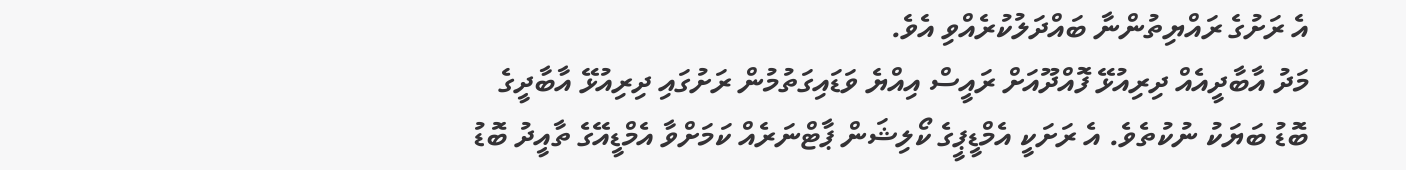އެ ރަށުގެ ރައްޔިތުންނާ ބައްދަލުކުރެއްވި އެވެ.
މަދު އާބާދީއެއް ދިރިއުޅޭ ފޮއްދޫއަށް ރައީސް އިއްޔެ ވަޑައިގަތުމުން ރަށުގައި ދިރިއުޅޭ އާބާދީގެ ބޮޑު ބަޔަކު ނުކުތެވެ. އެ ރަށަކީ އެމްޑީޕީގެ ކޯލިޝަން ޕާޓްނަރެއް ކަމަށްވާ އެމްޑީއޭގެ ތާއީދު ބޮޑު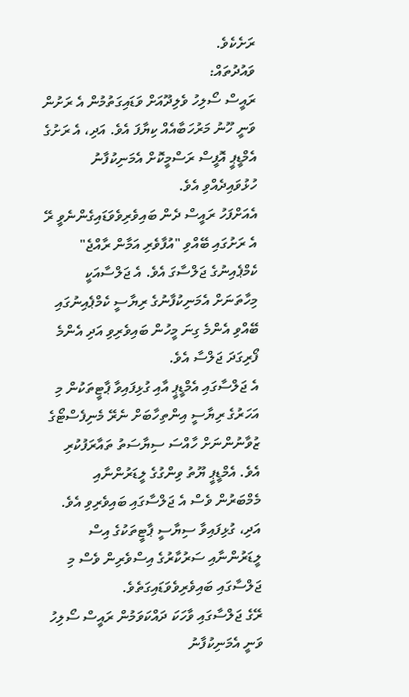ރަށެކެވެ.
ވައުދުތައް:
ރައީސް ސޯލިހު ވެލިދޫއަށް ވަޑައިގަތުމުން އެ ރަށުން ވަނީ ހޫނު މަރުހަބާއެއް ކިޔާފަ އެވެ. އަދި، އެ ރަށުގެ އެމްޑީޕީ އޮފީސް ރަސްމީކޮށް އެމަނިކުފާނު ހުޅުވައިދެއްވި އެވެ.
އެއަށްފަހު ރައީސް ދެން ބައިވެރިވެވަޑައިގެންނެވީ ރޭ އެ ރަށުގައި ބޭއްވި "އުފާވެރި އަމާން ރާއްޖެ" ކެމްޕެއިނުގެ ޖަލްސާގަ އެވެ. އެ ޖަލްސާއަކީ މިހާތަނަށް އެމަނިކުފާނުގެ ރިޔާސީ ކެމްޕެއިނުގައި ބޭއްވި އެންމެ ގިނަ މީހުން ބައިވެރިވި އަދި އެންމެ ފޯރިގަދަ ޖަލްސާ އެވެ.
އެ ޖަލްސާގައި އެމްޑީޕީ އާއި ގުޅިފައިވާ ޕާޓީތަކުން މި އަހަރުގެ ރިޔާސީ އިންތިހާބަށް ނެރޭ މެނިފެސްޓޯގެ ޒުވާނުންނަށް ހާއްސަ ސިޔާސަތު ތައާރަފުކުރި އެވެ. އެމްޑީޕީ ޔޫތު ވިންގުގެ ލީޑަރުންނާއި މެމްބަރުން ވެސް އެ ޖަލްސާގައި ބައިވެރިވި އެވެ. އަދި، ގުޅިފައިވާ ސިޔާސީ ޕާޓީތަކުގެ އިސް ލީޑަރުންނާއި ސަރުކާރުގެ އިސްވެރިން ވެސް މި ޖަލްސާގައި ބައިވެރިވެވަޑައިގަތެވެ.
ރޭގެ ޖަލްސާގައި ވާހަކަ ދައްކަވަމުން ރައީސް ސޯލިހު ވަނީ އެމަނިކުފާނު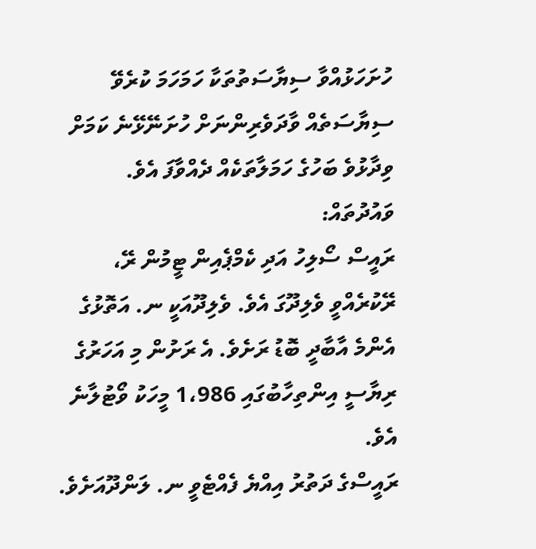ހުށަހަޅުއްވާ ސިޔާސަތުތަކާ ހަމަހަމަ ކުރެވޭ ސިޔާސަތެއް ވާދަވެރިންނަށް ހުށަނޭޅޭނެ ކަމަށް ވިދާޅުވެ ބަހުގެ ހަމަލާތަކެއް ދެއްވާފަ އެވެ.
ވައުދުތައް:
ރައީސް ސޯލިހު އަދި ކެމްޕެއިން ޓީމުން ރޭ، ރޭކުރެއްވީ ވެލިދޫގަ އެވެ. ވެލިދޫއަކީ ނ. އަތޮޅުގެ އެންމެ އާބާދީ ބޮޑު ރަށެވެ. އެ ރަށުން މި އަހަރުގެ ރިޔާސީ އިންތިހާބުގައި 1،986 މީހަކު ވޯޓުލާނެ އެވެ.
ރައީސްގެ ދަތުރު އިއްޔެ ފެއްޓެވީ ނ. ލަންދޫއަށެވެ.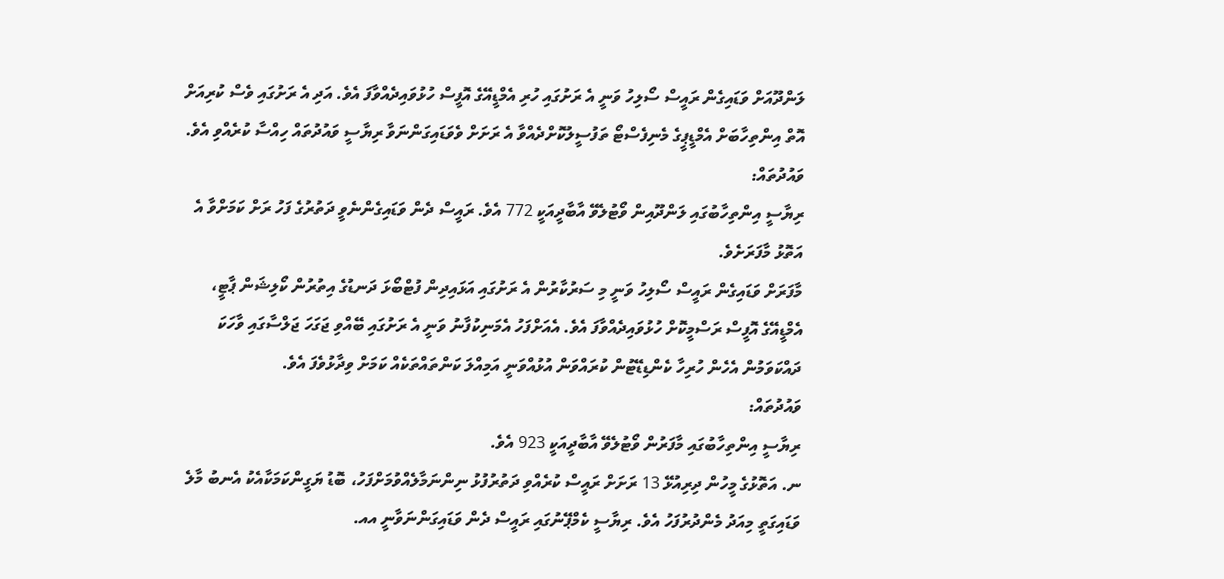ލަންދޫއަށް ވަޑައިގެން ރައީސް ސޯލިހު ވަނީ އެ ރަށުގައި ހުރި އެމްޑީއޭގެ އޮފީސް ހުޅުވައިދެއްވާފަ އެވެ. އަދި އެ ރަށުގައި ވެސް ކުރިއަށް އޮތް އިންތިހާބަށް އެމްޑީޕީގެ މެނިފެސްޓޯ ތަފުސީލުކޮށްދެއްވާ އެ ރަށަށް ވެވަޑައިގަންނަވާ ރިޔާސީ ވައުދުތައް ހިއްސާ ކުރެއްވި އެވެ.
ވައުދުތައް:
ރިޔާސީ އިންތިހާބުގައި ލަންދޫއިން ވޯޓުލެވޭ އާބާދީއަކީ 772 އެވެ. ރައީސް ދެން ވަޑައިގެންނެވީ ދަތުރުގެ ފަހު ރަށް ކަމަށްވާ އެ އަތޮޅު މާފަރަށެވެ.
މާފަރަށް ވަޑައިގެން ރައީސް ސޯލިހު ވަނީ މި ސަރުކާރުން އެ ރަށުގައި އަޅައިދިން ފުޓްބޯޅަ ދަނޑުގެ އިތުރުން ކޯލިޝަން ޕާޓީ، އެމްޑީއޭގެ އޮފީސް ރަސްމީކޮށް ހުޅުވައިދެއްވާފަ އެވެ. އެއަށްފަހު އެމަނިކުފާނު ވަނީ އެ ރަށުގައި ބޭއްވި ޖަގަހަ ޖަލްސާގައި ވާހަކަ ދައްކަވަމުން އެހެން ހުރިހާ ކެންޑިޑޭޓުން ކުރައްވަން އުޅުއްވަނީ އަމިއްލަ ކަންތައްތަކެއް ކަމަށް ވިދާޅުވެފަ އެވެ.
ވައުދުތައް:
ރިޔާސީ އިންތިހާބުގައި މާފަރުން ވޯޓުލެވޭ އާބާދީއަކީ 923 އެވެ.
ނ. އަތޮޅުގެ މީހުން ދިރިއުޅޭ 13 ރަށަށް ރައީސް ކުރެއްވި ދަތުރުފުޅު ނިންނަމާލެއްވުމަށްފަހު، ބޮޑު ޔަގީންކަމަކާއެކު އެނބު މާލެ ވަޑައިގަތީ މިއަދު މެންދުރުފަހު އެވެ. ރިޔާސީ ކެމްޕޭނުގައި ރައީސް ދެން ވަޑައިގަންނަވާނީ އއ.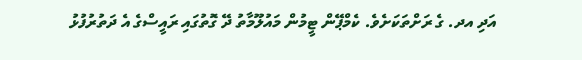އަދި އދ. ގެ ރަށްތަކަށެވެ. ކެމްޕޭން ޓީމުން މައުލޫމާތު ދޭ ގޮތުގައި ރައީސްގެ އެ ދަތުރުފުޅު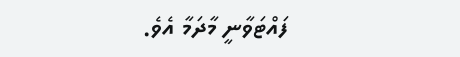ފައްޓަވާނީ މާދަމާ އެވެ.